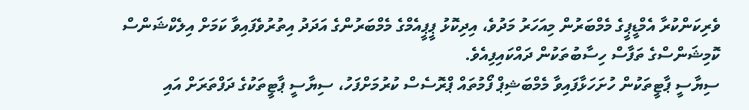ވެރިކަންކުރާ އެމްޑީޕީގެ މެމްބަރުން މިއަހަރު މަދުވެ، އިދިކޮޅު ޕީޕީއެމްގެ މެމްބަރުންގެ އަދަދު އިތުރުވެފައިވާ ކަމަށް އިލެކްޝަންސް ކޮމިޝަންސްގެ ތަފާސް ހިސާބުތަކުން ދައްކައިފިއެވެ.
ސިޔާސީ ޕާޓީތަކުން ހުށަހަޅާފައިވާ މެމްބަޝިޕް ފޯމުތައް ޕްރޮސެސް ކުރުމަށްފަހު، ސިޔާސީ ޕާޓީތަކުގެ ދަފްތަރަށް އައި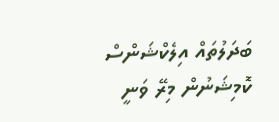ބަދަލުތައް އިލެކްޝަންސް ކޮމިޝަނުން މިރޭ ވަނީ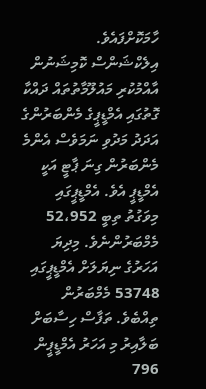ހާމަކޮށްފައެވެ.
އިލެކްޝަންސް ކޮމިޝަނުން އާއްމުކުރި މައުލޫމާތުތައް ދައްކާ ގޮތުގައި އެމްޑީޕީގެ މެންބަރުންގެ އަދަދު މަދުވި ނަމަވެސް އެންމެ މެންބަރުން ގިނަ ޕާޓީ އަކީ އެމްޑީޕީ އެވެ. އެމްޑީޕީގައި މިވަގުތު ތިބީ 52،952 މެމްބަރުންނެވެ. މިދިޔަ އަހަރުގެ ނިޔަލަށް އެމްޑީޕީގައި 53748 މެމްބަރުން ތިއްބެވެ. ތަފާސް ހިސާބަށް ބަލާއިރު މި އަހަރު އެމްޑީޕީން 796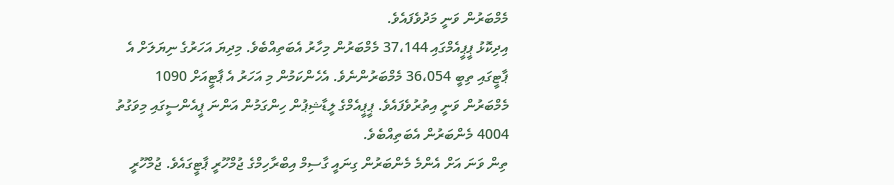މެމްބަރުން ވަނީ މަދުވެފައެވެ.
އިދިކޮޅު ޕީޕީއެމްގައި 37،144 މެމްބަރުން މިހާރު އެބަތިއްބެވެ. މިދިޔަ އަހަރުގެ ނިޔަލަށް އެ ޕާޓީގައި ތިބީ 36،054 މެމްބަރުންނެވެ. އެހެންކަމުން މި އަހަރު އެ ޕާޓީއަށް 1090 މެމްބަރުން ވަނީ އިތުރުވެފައެވެ. ޕީޕީއެމްގެ ލީޑާޝިޕުން ހިންގަމުން އަންނަ ޕީއެންސީގައި މިވަގުތު 4004 މެންބަރުން އެބަތިއްބެވެ.
ތިން ވަނަ އަށް އެންމެ މެންބަރުން ގިނައީ ގާސިމް އިބްރާހިމްގެ ޖުމްހޫރީ ޕާޓީގައެވެ. ޖުމްހޫރީ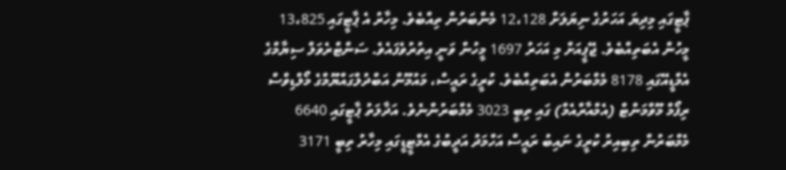ޕާޓީގައި މިދިޔަ އަހަރުގެ ނިޔަލަށް 12،128 މެންބަރުން ތިއްބެވެ. މިހާރު އެ ޕާޓީގައި 13،825 މީހުން އެބަތިއްބެވެ. ޖޭޕީއަށް މި އަހަރު 1697 މީހުން ވަނީ އިތުރުވެފައެވެ. ސަންޓްރެވަލް ސިޔާމްގެ އެމްޑީއޭގައި 8178 މެމްބަރުން އެބަތިއްބެވެ. ކުރީގެ ރައީސް، މައުމޫން އަބްދުލްގައްޔޫމްގެ މޯލްޑިވްސް ރިފޯމް މޫވްމަންޓް (އެމްއާރްއެމް) ގައި ތިބީ 3023 މެމްބަރުންނެވެ. އަދާލަތު ޕާޓީގައި 6640 މެމްބަރުން ތިބިއިރު ކުރީގެ ނައިބު ރައީސް އަހްމަދު އަދީބުގެ އެމްޓީޑީގައި މިހާރު ތިބީ 3171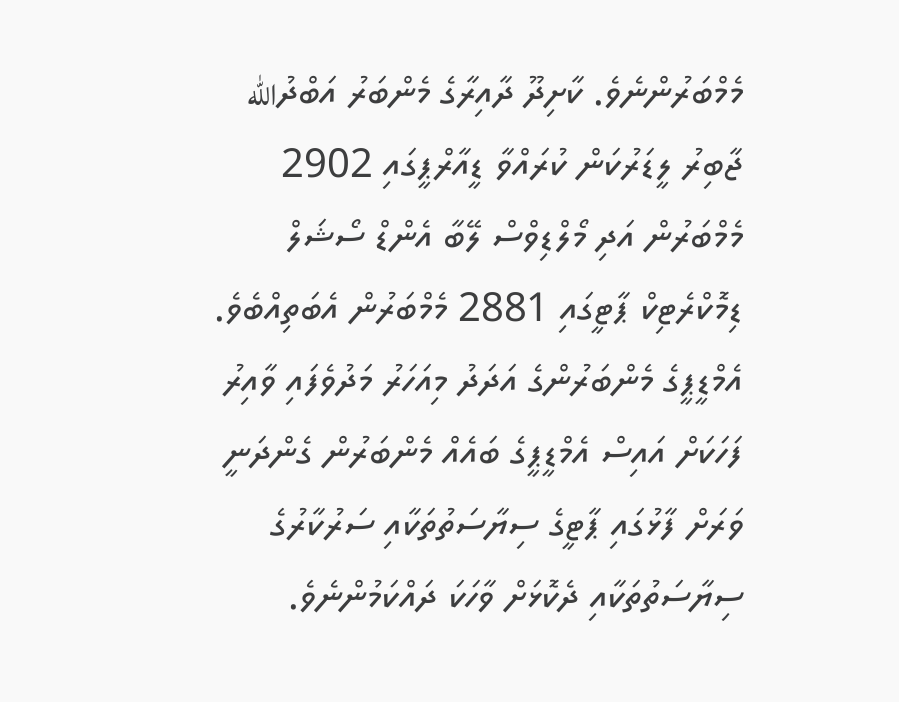މެމްބަރުންނެވެ. ކާށިދޫ ދާއިރާގެ މެންބަރު އަބްދުالله ޖާބިރު ލީޑަރުކަން ކުރައްވާ ޑީއާރްޕީގައި 2902 މެމްބަރުން އަދި މޯލްޑިވްސް ލޭބާ އެންޑް ސޯޝަލް ޑިމޮކްރެޓިކް ޕާޓީގައި 2881 މެމްބަރުން އެބަތިއްބެވެ.
އެމްޑީޕީގެ މެންބަރުންގެ އަދަދު މިއަހަރު މަދުވެފައި ވާއިރު ފަހަކަށް އައިސް އެމްޑީޕީގެ ބައެއް މެންބަރުން ގެންދަނީ ވަރަށް ފާޅުގައި ޕާޓީގެ ސިޔާސަތުތަކާއި ސަރުކާރުގެ ސިޔާސަތުތަކާއި ދެކޮޅަށް ވާހަކަ ދައްކަމުންނެވެ.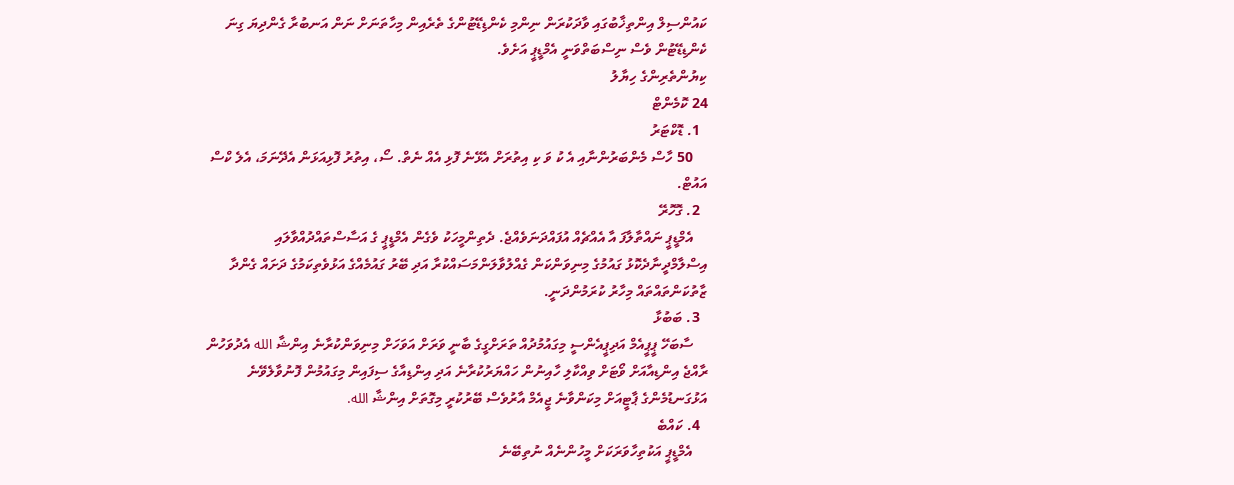ކައުންސިލް އިންތިޚާބުގައި ވާދަކުރަން ނިންމި ކެންޑިޑޭޓުންގެ ތެރެއިން މިހާތަނަށް ނަން އަނބުރާ ގެންދިޔަ ގިނަ ކެންޑިޑޭޓުން ވެސް ނިސްބަތްވަނީ އެމްޑީޕީ އަށެވެ.
ކިޔުންތެރިންގެ ހިޔާލު
24 ކޮމެންޓް
  1. ޑޮކްޓަރު
    50 ހާސް މެންބަރުންނާއި އެ ކު ވަ ކި އިތުރަށް އެޅޭނެ ފޮޅި އެއް ނެތް. ސޯ، އިތުރު ފޮޅިއަޅަން އެދޭނަމަ، އެލެ ކްސް އައުޓް.
  2. ގޮހޮރޭ
    އެމްޑީޕީ ނައްތާލާފަ އާ އެއްޗެއް އުފައްދަނަވެއްޖެ. ދެތިންމީހަކު ވެގެން އެމްޑީޕީ ގެ އަސާސްތައްދުއްވާލައި އިސްލާމްދީނާދެކޮޅު ގައުމުގެ މިނިވަންކަން ގެއްލުވާލަންމަސައްކުރާ އަދި ބޭރު ގައުމެއްގެ އަޅުވެތިކަމުގެ ދަށައް ގެންދާ ޒާތުކަންތައްތައް މިހާރު ކުރަމުންދަނީ.
  3. ބަބުޅާ
    ސާބަހޭ ޕީޕީއެމް އަދިޕީއެންސީ މިގައުމުދުއް ތަރަށްގީގެ ބާނީ ވަރަށް އަވަހަށް މިނިވަންކުރާނެ އިންޝާ الله އެދުވަހުން ރާއްޖެ އިންޑިއާއަށް ވޯޓަށް ވިއްކާލި ހާއިނުން ހައްޔަރުކުރާނެ އަދި އިންޑިއާގެ ސިފައިން މިގައުމުން ފޮނުވާލެވޭނެ އަޅުގަނޑުމެންގެ ޕާޓީއަށް މިކަންވާނެ ޖީއެމް އާރުވެސް ބޭރުކުރީ މިގޮތަށް އިންޝާ الله.
  4. ކައްބެ
    އެމްޑީޕީ އަކުތިހާވަރަކަށް މީހުންނެއް ނުތިބޭނެ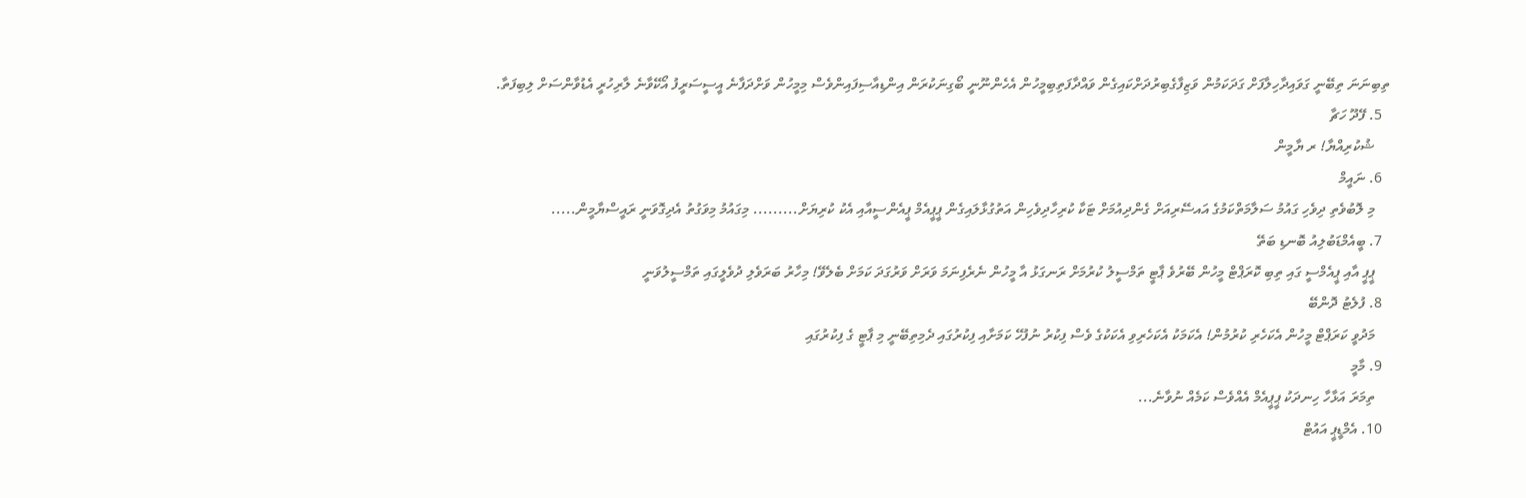ތިބިނަނަ ތިބޭނީ ގަވައިދާހިލާފަށް ގަދަކަމުން ވަޒިފާގެބިރުދަށްކައިގެން ވައްދާފަތިބިމީހުން އެހެންނޫނީ ބޯގިނަކުރަން އިންޑިއާސިފައިންވެސް މިމީހުން ވަށްދަފާނެ އީސީސަރީފު އޯކޭވާނެ ލާރިހުރީ އެޑުވާންސަށް ލިބިފަތާ.
  5. ފޭދޫ ހަޗާ
    ޝުކުރިއްޔާ! ރ ޔާމީން
  6. ނައީމް
    މި ލޮބުވެތި ދިވެހި ގައުމު ސަލާމަތްކަމުގެ އައސޭރިއަށް ގެންދިއުމަށް ޓަކާ ކުރިހާދިވެހިން އަތުގުޅާލައިގެން ޕީޕީއެމް ޕީއެންސީއާއި އެކު ކުރިޔަށް......... މިގައުމު މިވަގުތު އެދިގޮވަނީ ރައީސްޔާމީން.....
  7. ބީއެމްޑަބުލިއު ބޮނޑި ބަތޭ
    ޕީޕީ އާއި ޕީއެމްސީ ގައި ތިބި ކޮރަޕްޓް މީހުން ބޭރުވެ ޕާޓީ ތަމްސީލު ކުރުމަށް ރަނގަޅު އާ މީހުން ނެރެފިނަމަ ވަރަށް ވަރުގަދަ ކަމަށް ބެލެވޭ! މިހާރު ބަރަވެލި ދުވެލީގައި ތަމްސީލުވަނީ
  8. ފުލެޓު ދޮންބޭ
    މަދުވީ ކަރަޕްޓް މީހުން އެކަހެރި ކުރުމުން! އެކަމަކު އެކަހެރިވި އެކަކުގެ ވެސް ފިކުރު ނުފުހޭ ކަމަށާއި ފިކުރުގައި ދެމިތިބޭނީ މި ޕާޓީ ގެ ފިކުރުގައި
  9. މާމީ
    ތިމަރަ އަޅާހާ ހިނދަކު ޕީޕީއެމް އެއްވެސް ކަމެއް ނުވާނެ...
  10. އެމްޑީޕީ އައުޓް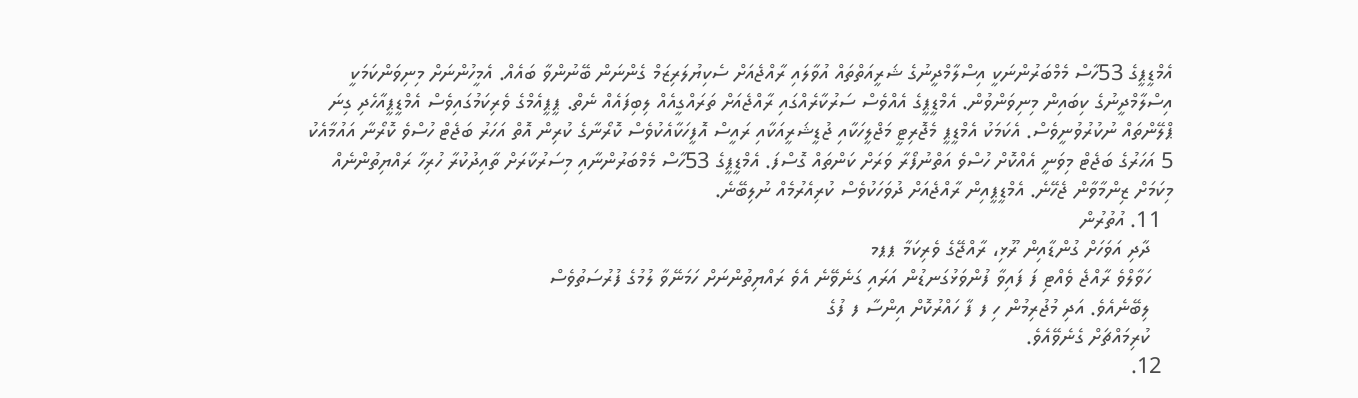އެމްޑީޕީގެ 53ހާސް މެމްބަރުންނަކީ އިސްލާމްދީނުގެ ޝަރީއަތްތައް އުވާލައި ރާއްޖެއަށް ސެކިޔުލަރިޒަމް ގެންނަން ބޭނުންވާ ބައެއް. އެމީހުންނަށް މިނިވަންކަމަކީ އިސްލާމްދީނުގެ ކިބައިން މިނިވަންވުން. އެމްޑީޕީގެ އެއްވެސް ސަރުކާރެއްގައި ރާއްޖެއަށް ތަރައްގީއެއް ލިބިފައެއް ނެތް. ޕީޕީއެމްގެ ވެރިކަމުގައިވެސް އެމްޑީޕީއާހެދި ގިނަ ޕްލޭންތައް ނުކުރުވުނީވެސް. އެކަމަކު އެމްޑީޕީ މެޖޮރިޓީ މަޖްލީހަކާއި ޖުޑީޝަރީއަކާއި ރައީސް އޮފީހަކާއެކުވެސް ކޮރޯނާގެ ކުރިން އޮތް އަހަރު ބަޖެޓް ހުސްވެ ކޮރޯނާ އައުމާއެކު 5 އަހަރުގެ ބަޖެޓް މިވަނީ އެއްކޮށް ހުސްވެ އަތްނުފޯރާ ވަރަށް ކަންތައް ގޮސްފަ. އެމްޑީޕީގެ 53ހާސް މެމްބަރުންނާއި މިސަރުކާރަށް ތާއިދުކުރާ ހުރިހާ ރައްޔިތުންނެއް މިކަމަށް ޒިންމާވާން ޖެހޭނެ. އެމްޑީޕީއިން ރާއްޖެއަށް ދުވަހަކުވެސް ކުރިއެރުމެއް ނުލިބޭނެ.
  11. އުތުރުން
    ދާދި އަވަހަށް ގުންޑާއިން ރޫޅި، ރާއްޖޭގެ ވެރިކަމާ ޕޕމ
    ހަވާލްވެ ރާއްޖެ ވެއްޓި ފަ ފައިވާ ފުންވަޅުގަނޑުން އަރައި ގަނެވޭނެ އެވެ ރައްޔިތުންނަށް ހަމަނޭވާ ލުމުގެ ފުރުސަތުވެސް
    ލިބޭނެއެވެ. އަދި މުޖުރިމުން ހި ފ ފާ ހައްރުކޮށް އިންސާ ފ ފުގެ
    ކުރިމައްޗަށް ގެނެވޭއެވެ.
  12.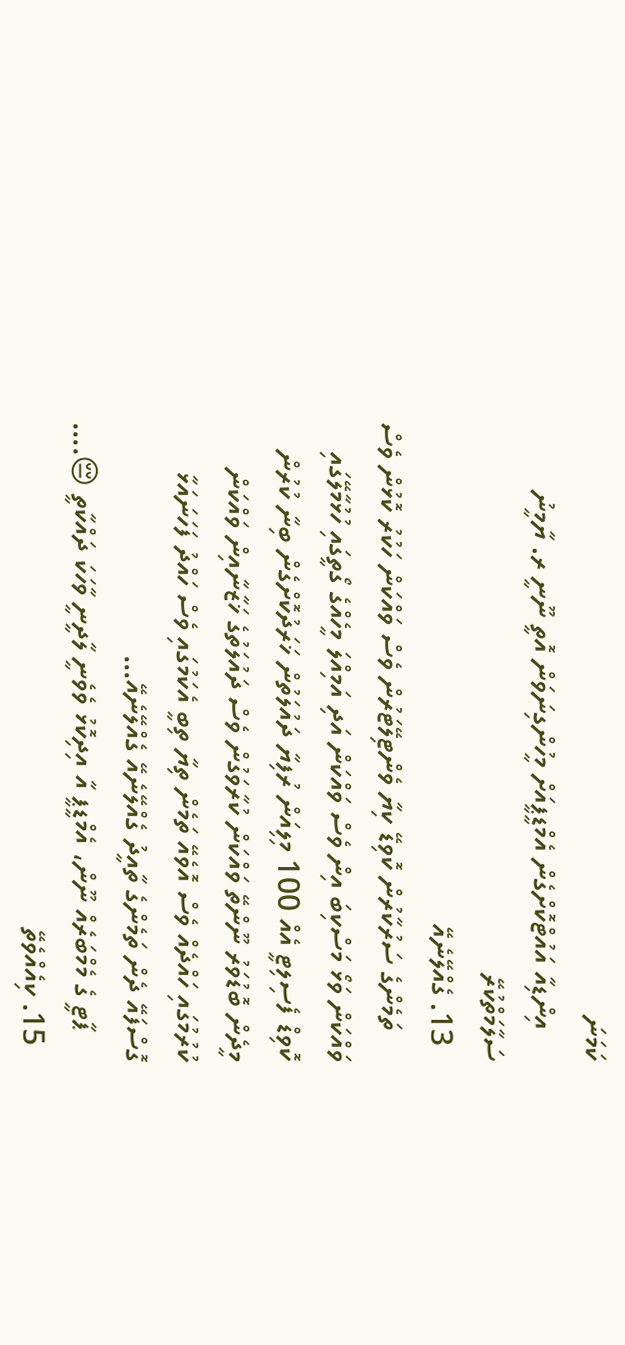ކަމަނަ
    އިންޑިއާ އައުޓްކޮށްގެން އެމްޑީޕީއަށް މީހުންގިނަވަން އޮތީ ނޫނީ ރ. ޔާމީނު ސަލާމަތްކުރޭ
  13. ގެއްލޭނެއޭ
    ތަމެންގެ ސަރުކާރުން ކޮވިޑޭ ކިޔާ ވެންޓިލޭޓަރުން ވެސް ވައްކަން ހަކުރު ކޮޅުން ވެސް ވައްކަން ވަޅޯ މަސްކިބަ އިން ވެސް ވައްކަން އަދި އަމިއްލަ މީހެއްގެ ގޯތީގައި ހުޅުމާލޭގައި ކޮވިޑް ފެސިލިޓީ އެއް 100 މިލިއަން ރުފިޔާ ދައުލަތުން ޚަރަދުކޮށްގެން ބިނާ ކުރުން މީދެން ބޮޑުވަރު ނޫންތޭ ވައްކަން ކުރާވަގުން ވެސް ދައުލަތުގެ ޚަޒާނާއިން ވައްކަން ކުރުމުގައި ހައްދެއް ވެސް އޮވެއޭ ތަމެން ތިޔާ ތިބީ އެކަމުގައި ވެސް ހައްދު ފަހަނައަޅާ ގޮސްފައޭ ދެން ތަމެންގެ ތާއީދު ގެއްލޭނެއޭ ގެއްލޭނެއޭ...
    ޕާޓީ ގެ މެމްބަރެއް ނޫން، އެމްޑީޕީ އާ އިދިކޮޅު ވެވެނީ ލާދީނީ ވާހަކަ ދައްކާތީ 😔....
  15. ކިއެއްވެތޭ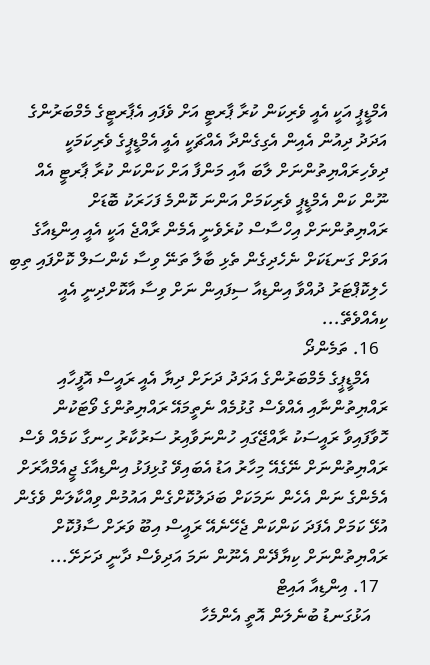އެމްޑީޕީ އަކީ އެއީ ވެރިކަން ކުރާ ޕާރޓީ އަށް ވެފައި އެޕާރޓީގެ މެމްބަރުންގެ އަދަދު ދިއުން އެއިން އެގިގެންދާ އެއްޗަކީ އެއީ އެމްޑީޕީގެ ވެރިކަމަކީ ދިވެހިރައްޔިތުންނަށް ލާބަ އާއި މަންފާ އަށް ކަންކަން ކުރާ ޕާރޓީ އެއް ނޫން ކަން އެމްޑީޕީ ވެރިކަމަށް އަންނަ ކޮންމެ ފަހަރަކު ބޮޑަށް ރައްޔިތުންނަށް އިހްސާސް ކުރެވެނީ އެމެން ރާއްޖެ އަކީ އެއީ އިންޑިއާގެ އަވަށް ގަނޑަކަށް ނެހެދިގެން ތެޅި ބާލާ ތަނޭ ވިސާ ކެންސަލް ކޮށްފައި ތިބި ހެލިކޮޕްޓަރު ދުއްވާ އިންޑިއާ ސިފައިން ނަށް ވިސާ އާކޮށްދިނީ އެއީ ކިއެއްވެތޭ...
  16. ތަމެންދޯ
    އެމްޑީޕީގެ މެމްބަރުންގެ އަދަދު ދަށަށް ދިޔާ އެއީ ރައީސް އޮފީހާއި ރައްޔިތުންނާއި އެއްވެސް ގުޅުމެއް ނެތީމައޭ ރައްޔިތުންގެ ވޯޓަކުން ހޮވާފައިވާ ރައީސަކު ރާއްޖޭގައި ހުންނަވާއިރު ސަރުކާރު ހިނގާ ކަމެއް ވެސް ރައްޔިތުންނަށް ނޭގެއޭ މިހާރު އަޑު އެބައިވޭ ގުޅިފަޅު އިންޑިއާގެ ޖީއެމްއާރަށް އެމެންގެ ނަން އެހެން ނަމަކަށް ބަދަލުކޮށްގެން އައުމުން ވިއްކާލަން ވެގެން އުޅޭ ކަމަށް އެފަދަ ކަންކަން ޖެހޭނެއޭ ރައީސް އިބޫ ވަރަށް ސާފުކޮށް ރައްޔިތުންނަށް ކިޔާދޭން އެނޫން ނަމަ އަދިވެސް ދާނީ ދަށަށޭ...
  17. އިންޑިއާ އައިޓް
    އަޅުގަނޑު ބުނެލަން އޮތީ އެންމެހާ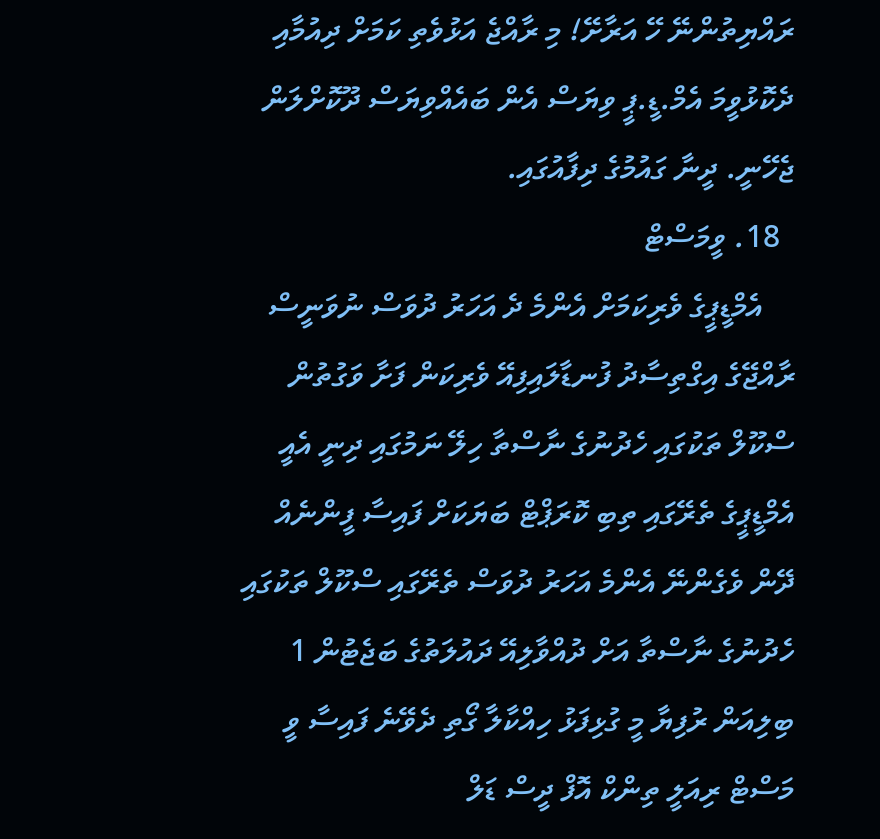ރައްޔިތުންނޭ ހޭ އަރާށޭ! މި ރާއްޖެ އަޅުވެތި ކަމަށް ދިއުމާއި ދެކޮޅުވީމަ އެމް.ޑީ.ޕީ ވިޔަސް އެން ބައެއްވިޔަސް ދޫކޮށްލަން ޖެހޭނީ. ދީނާ ގައުމުގެ ދިފާއުގައި.
  18. ވީމަސްޓް
    އެމްޑީޕީގެ ވެރިކަމަށް އެންމެ ދެ އަހަރު ދުވަސް ނުވަނީސް ރާއްޖޭގެ އިގްތިސާދު ފުނޑާލައިފިއޭ ވެރިކަން ފަށާ ވަގުތުން ސްކޫލް ތަކުގައި ހެދުނުގެ ނާސްތާ ހިލޭ ނަމުގައި ދިނީ އެއީ އެމްޑީޕީގެ ތެރޭގައި ތިބި ކޮރަޕްޓް ބަޔަކަށް ފައިސާ ފީންނެއް ދޭން ވެގެންނޭ އެންމެ އަހަރު ދުވަސް ތެރޭގައި ސްކޫލް ތަކުގައި ހެދުނުގެ ނާސްތާ އަށް ދުއްވާލިއޭ ދައުލަތުގެ ބަޖެޓުން 1 ބިލިއަން ރުފިޔާ މީ ގުޅިފަޅު ހިއްކާލާ ގޯތި ދެވޭނެ ފައިސާ ވީ މަސްޓް ރިއަލީ ތިންކް އޮފް ދީސް ޑަލް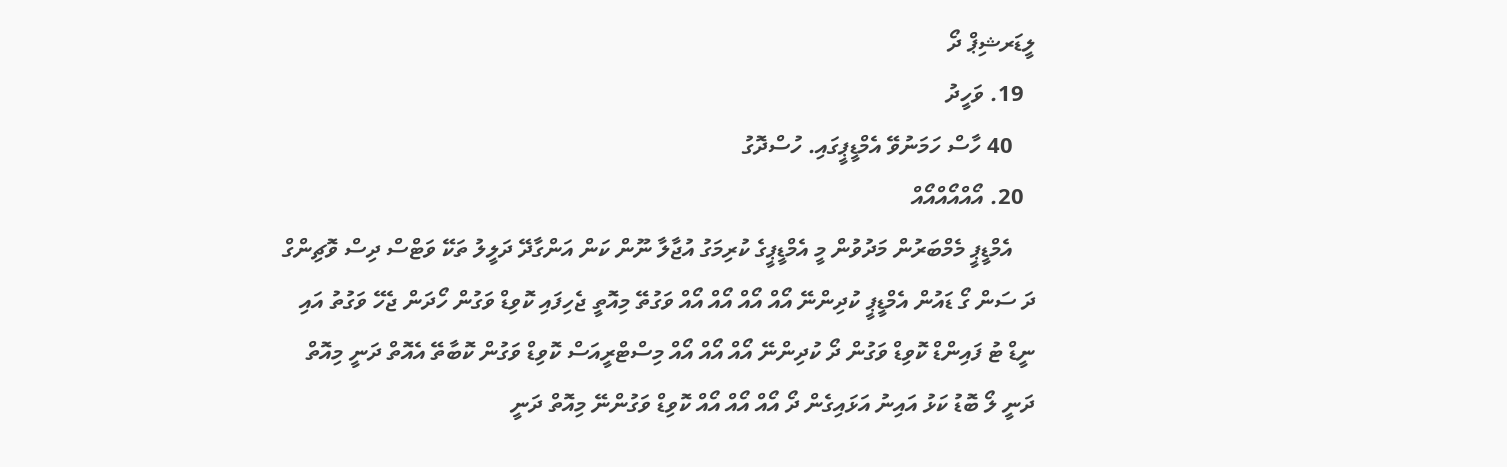ލީޑަރޝިޕް ދޯ
  19. ވަހީދު
    40 ހާސް ހަމަނުވޭ އެމްޑީޕީގައި. ހުސްދޮގު
  20. އޯއްއޯއްއޯއް
    އެމްޑީޕީ މެމްބަރުން މަދުވުން މީ އެމްޑީޕީގެ ކުރިމަގު އުޖާލާ ނޫން ކަން އަންގާދޭ ދަލީލު ތަކޭ ވަޓްސް ދިސް ވޮޗިންގް ދަ ސަން ގޯ ޑައުން އެމްޑީޕީ ކުދިންނޭ އޯއް އޯއް އޯއް އޯއް ވަގުތޭ މިއޮތީ ޖެހިފައި ކޮވިޑް ވަގުން ހޯދަން ޖެހޭ ވަގުތު އައި ނީޑް ޓު ފައިންޑް ކޮވިޑް ވަގުން ދޯ ކުދިންނޭ އޯއް އޯއް އޯއް މިސްޓްރީއަސް ކޮވިޑް ވަގުން ކޮބާތޭ އެއޮތް ދަނީ މިއޮތް ދަނީ ލޯ ބޮޑު ކަޅު އައިނު އަޅައިގެން ދޯ އޯއް އޯއް އޯއް ކޮވިޑް ވަގުންނޭ މިއޮތް ދަނީ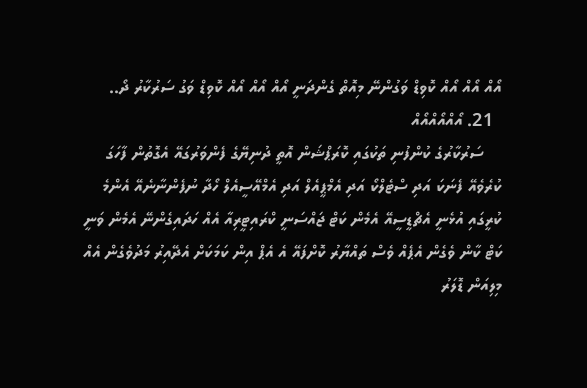އޯއް އޯއް އޯއް ކޮވިޑް ވަގުންނޭ މިއޮތް ގެންދަނީ އޯއް އޯއް އޯއް ކޮވިޑް ވަގު ސަރުކާރު ދޯ..
  21. އޯއްއޯއްއޯއް
    ސަރުކާރުގެ ކުންފުނި ތަކުގައި ކޮރަޕްޝަން އޮތީ ދުނިޔޭގެ ފެންވަރުގައޭ އެގޮތުން ފާހަގަ ކުރެވެއޭ ފެނަކަ އަދި ސްޓެލްކޯ އަދި އެމްޕީއެލް އަދި އެމްއޭސީއެލް ހޯދާ ނުފެންނާނެއޭ އެންމެ ކުރީގައި އުޅެނީ އެޗްޑީސީއޭ އެމެން ކަޓް ޖައްސަނީ ކްރައިޓީރިއާ އެއް ހަދައިގެންނޭ އެމެން ވަނީ ކަޓް ކާން ވެގެން އެޕެއް ވެސް ތައްޔާރު ކޮށްފައޭ އެ އެޕް އިން ކަމަކަށް އެދޭއިރު މަދުވެގެން އެއް މިލިއަން ޑޮލަރު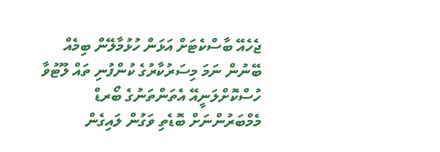ޖެހެއޭ ބާސްކެޓަށް އަޅަން ހުޅުމާލޭން ބިމެއް ބޭނުން ނަމަ މިސަރުކާރުގެ ކުންފުނި ތައް ލޫޓުވާ ހުސްކޮށްލަނީއޭ އެތަންތަނުގެ ބޯރޑް މެމްބަރުންނަށް ބޮޑެތި ވަގުން ލައިގެން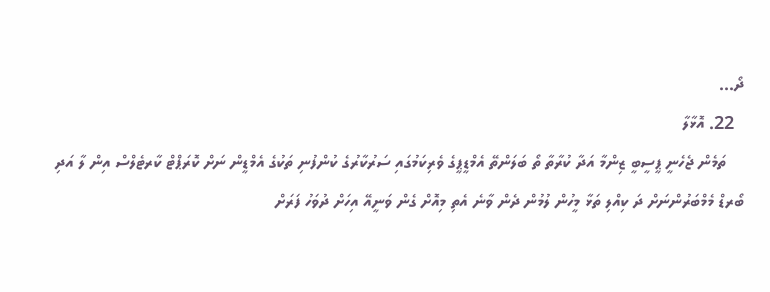ދޯ...
  22. އޮޅާލާ
    ތަމެން ޖެހެނީ ޕީސީބީ ޒިންމާ އަދާ ކުރާތާ ތޯ ބަލަންތޭ އެމްޑީޕީގެ ވެރިކަމުގައި ސަރުކާރުގެ ކުންފުނި ތަކުގެ އެމްޑީން ނަށް ކޮރަޕްޓް ކާރޓެލްސް އިން ލާ އަދި ބޯރޑް މެމްބަރުންނަށް ދަ ކިއްލި ތަޅާ މީހުން ލުމުން ދެން ވާނެ އެތި މިއޮށް ގެން ވަނީއޭ އިހަށް ދުވަހު ފަރަށް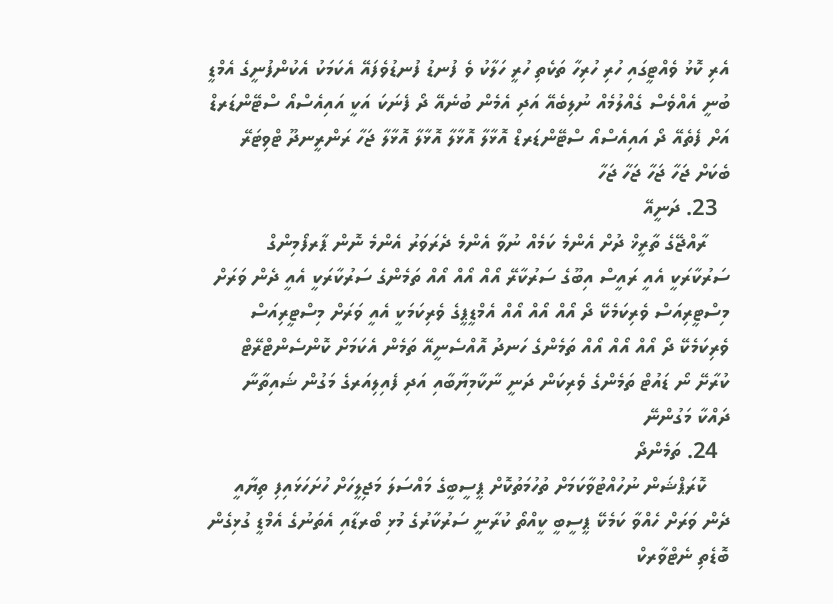އެރި ކޮޅު ވެއްޓީގައި ހުރި ހުރިހާ ތަކެތި ހުރީ ހަލާކު ވެ ފުނޑު ފުނޑުވެފައޭ އެކަމަކު އެކުންފުނީގެ އެމްޑީ ބުނީ އެއްވެސް ގެއްލުމެއް ނުލިބެއޭ އަދި އެމެން ބުނެއޭ ދޯ ފެނަކަ އަކީ އައިއެސްއޯ ސްޓޭންޑަރޑް އަށް ފެތެއޭ ދޯ އައިއެސްއޯ ސްޓޭންޑަރޑް އޮޅާލާ އޮޅާލާ އޮޅާލާ އޮޅާލާ ޖަހާ ރަންރީނދޫ ޓްވިޓަރޭ ބެކަށް ޖަހާ ޖަހާ ޖަހާ ޖަހާ
  23. ދަނީއޭ
    ރާއްޖޭގެ ތާރީޚް ދުށް އެންމެ ކަމެއް ނުވާ އެންމެ ދެރަވަރު އެންމެ ނޮން ޕާރފޯމިންގް ސަރުކާރަކީ އެއީ ރައީސް އިބޫގެ ސަރުކާރޭ އޯއް އޯއް އޯއް ތަމެންގެ ސަރުކާރަކީ އެއީ ދެން ވަރަށް މިސްޓީރިއަސް ވެރިކަމެކޭ ދޯ އޯއް އޯއް އޯއް އެމްޑީޕީގެ ވެރިކަމަކީ އެއީ ވަރަށް މިސްޓީރިއަސް ވެރިކަމެކޭ ދޯ އޯއް އޯއް އޯއް ތަމެންގެ ހަނދު އޮއްސެނީއޭ ތަމެން އެކަމަށް ކޮންސެންޓްރޭޓް ކުރާށޭ ނޯ ޑައުޓް ތަމެންގެ ވެރިކަން ދަނީ ނާކާމިޔާބާއި އަދި ފެއިލިއަރގެ މަގުން ޝައިތާނާ ދައްކާ މަގުންނޭ
  24. ތަމެންދޯ
    ކޮރަޕްޝަން ނުހުއްޓުވާކަމަށް ތުހުމަތުކޮށް ޕީސީބީގެ މައްސަލަ މަޖިލީހަށް ހުށަހަޅައިފި ތިޔާއީ ދެން ވަރަށް ހެއްވާ ކަމެކޭ ޕީސީބީ ކީއްތޯ ކުރާނީ ސަރުކާރުގެ މުޅި ބޯރޑާއި އެތަނުގެ އެމްޑީ ގުޅިގެން ބޮޑެތި ނެޓްވާރކް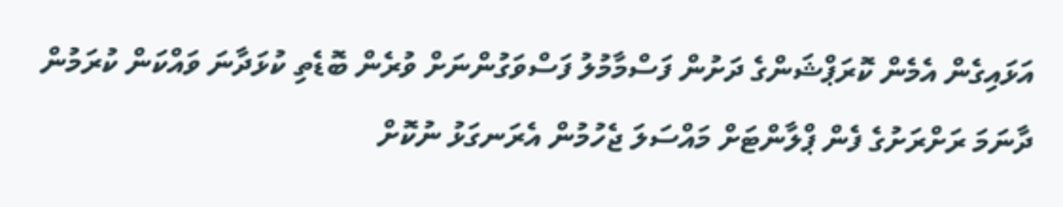އަޅައިގެން އެމެން ކޮރަޕްޝަންގެ ދަށުން ފަސްމާމުލު ފަސްވަގުންނަށް ވުރެން ބޮޑެތި ކުޅަދާނަ ވައްކަން ކުރަމުން ދާނަމަ ރަށްރަށުގެ ފެން ޕްލާންޓަށް މައްސަލަ ޖެހުމުން އެރަނގަޅު ނުކޮށް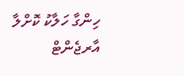ހިންގާ ހަލާކު ކޮށްލާ އާރޖެންޓް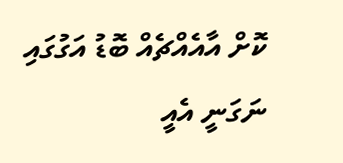ކޮށް އާއެއްޗެއް ބޮޑު އަގުގައި ނަގަނީ އެއީ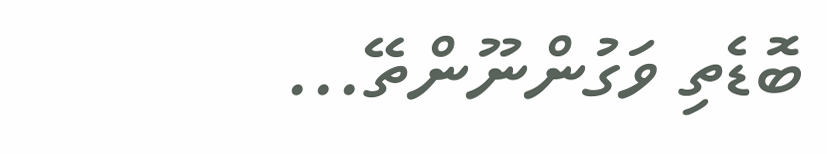ބޮޑެތި ވަގުންނޫންތޭ...